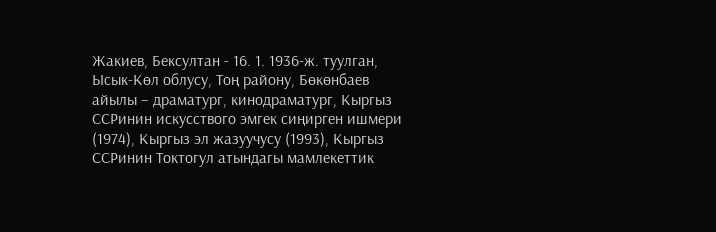Жакиев, Бексултан - 16. 1. 1936-ж. туулган, Ысык-Көл облусу, Тоң району, Бөкөнбаев айылы – драматург, кинодраматург, Кыргыз ССРинин искусствого эмгек сиңирген ишмери (1974), Кыргыз эл жазуучусу (1993), Кыргыз ССРинин Токтогул атындагы мамлекеттик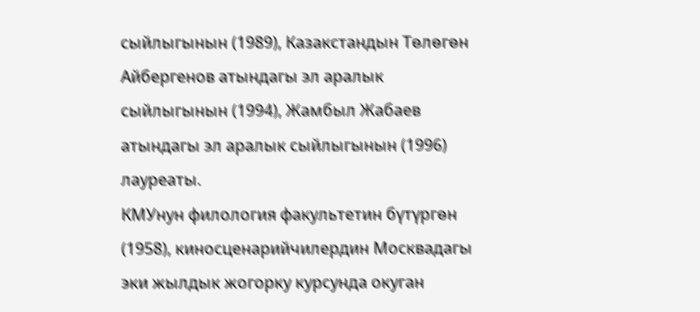сыйлыгынын (1989), Казакстандын Төлөгөн Айбергенов атындагы эл аралык сыйлыгынын (1994), Жамбыл Жабаев атындагы эл аралык сыйлыгынын (1996) лауреаты.
КМУнун филология факультетин бүтүргөн (1958), киносценарийчилердин Москвадагы эки жылдык жогорку курсунда окуган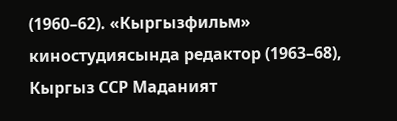(1960–62). «Кыргызфильм» киностудиясында редактор (1963–68), Кыргыз ССР Маданият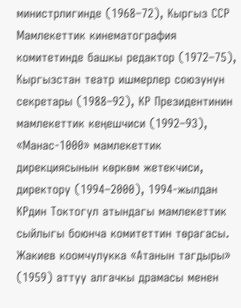министрлигинде (1968–72), Кыргыз ССР Мамлекеттик кинематография комитетинде башкы редактор (1972–75), Кыргызстан театр ишмерлер союзунун секретары (1988–92), КР Президентинин мамлекеттик кеңешчиси (1992–93), «Манас-1000» мамлекеттик дирекциясынын көркөм жетекчиси, директору (1994–2000), 1994-жылдан КРдин Токтогул атындагы мамлекеттик сыйлыгы боюнча комитеттин төрагасы. Жакиев коомчулукка «Атанын тагдыры» (1959) аттуу алгачкы драмасы менен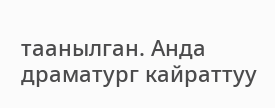таанылган. Анда драматург кайраттуу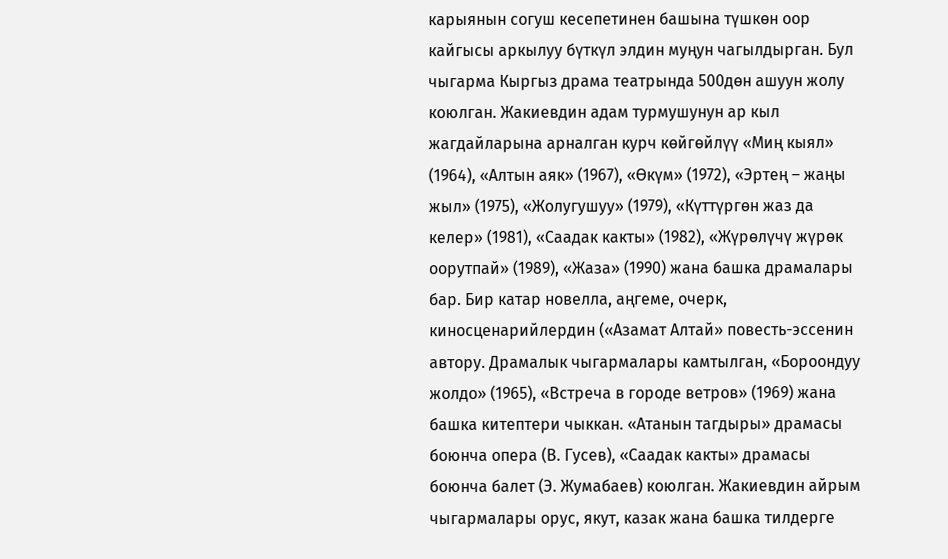карыянын согуш кесепетинен башына түшкөн оор кайгысы аркылуу бүткүл элдин муңун чагылдырган. Бул чыгарма Кыргыз драма театрында 500дөн ашуун жолу коюлган. Жакиевдин адам турмушунун ар кыл жагдайларына арналган курч көйгөйлүү «Миң кыял» (1964), «Алтын аяк» (1967), «Өкүм» (1972), «Эртең – жаңы жыл» (1975), «Жолугушуу» (1979), «Күттүргөн жаз да келер» (1981), «Саадак какты» (1982), «Жүрөлүчү жүрөк оорутпай» (1989), «Жаза» (1990) жана башка драмалары бар. Бир катар новелла, аңгеме, очерк, киносценарийлердин («Азамат Алтай» повесть-эссенин автору. Драмалык чыгармалары камтылган, «Бороондуу жолдо» (1965), «Встреча в городе ветров» (1969) жана башка китептери чыккан. «Атанын тагдыры» драмасы боюнча опера (В. Гусев), «Саадак какты» драмасы боюнча балет (Э. Жумабаев) коюлган. Жакиевдин айрым чыгармалары орус, якут, казак жана башка тилдерге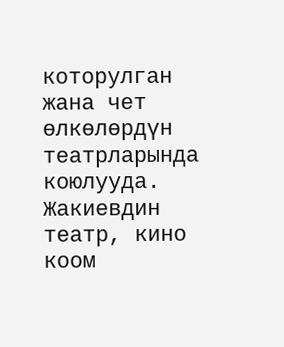которулган жана чет өлкөлөрдүн театрларында коюлууда. Жакиевдин театр, кино коом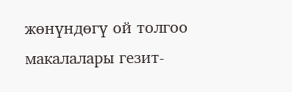жөнүндөгү ой толгоо макалалары гезит-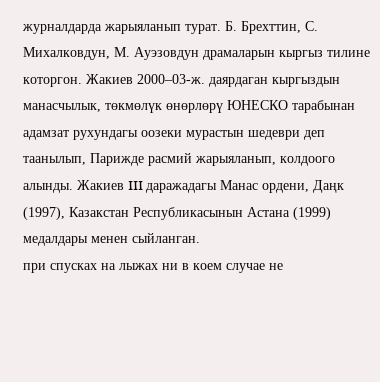журналдарда жарыяланып турат. Б. Брехттин, С. Михалковдун, М. Ауэзовдун драмаларын кыргыз тилине которгон. Жакиев 2000–03-ж. даярдаган кыргыздын манасчылык, төкмөлүк өнөрлөрү ЮНЕСКО тарабынан адамзат рухундагы оозеки мурастын шедеври деп таанылып, Парижде расмий жарыяланып, колдоого алынды. Жакиев III даражадагы Манас ордени, Даңк (1997), Казакстан Республикасынын Астана (1999) медалдары менен сыйланган.
при спусках на лыжах ни в коем случае не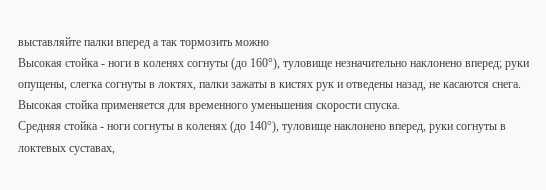выставляйте палки вперед а так тормозить можно
Высокая стойка - ноги в коленях согнуты (до 160°), туловище незначительно наклонено вперед; руки опущены, слегка согнуты в локтях, палки зажаты в кистях рук и отведены назад, не касаются снега. Высокая стойка применяется для временного уменьшения скорости спуска.
Средняя стойка - ноги согнуты в коленях (до 140°), туловище наклонено вперед, руки согнуты в локтевых суставах,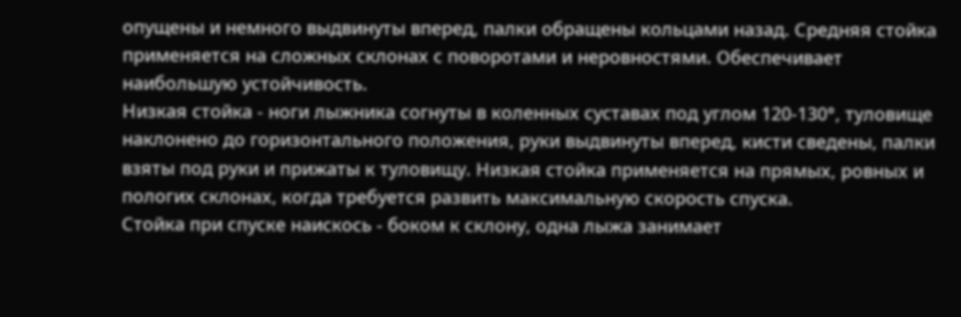опущены и немного выдвинуты вперед, палки обращены кольцами назад. Средняя стойка применяется на сложных склонах с поворотами и неровностями. Обеспечивает наибольшую устойчивость.
Низкая стойка - ноги лыжника согнуты в коленных суставах под углом 120-130°, туловище наклонено до горизонтального положения, руки выдвинуты вперед, кисти сведены, палки взяты под руки и прижаты к туловищу. Низкая стойка применяется на прямых, ровных и пологих склонах, когда требуется развить максимальную скорость спуска.
Стойка при спуске наискось - боком к склону, одна лыжа занимает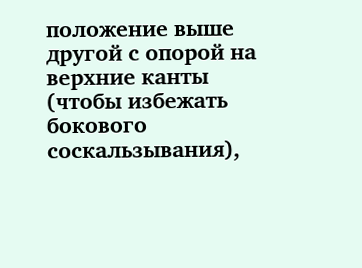положение выше другой с опорой на верхние канты (чтобы избежать бокового соскальзывания),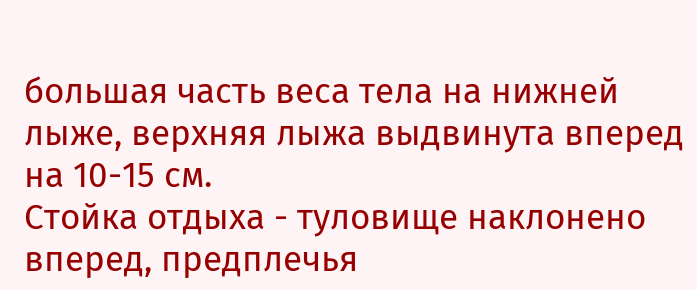большая часть веса тела на нижней лыже, верхняя лыжа выдвинута вперед на 10-15 см.
Стойка отдыха - туловище наклонено вперед, предплечья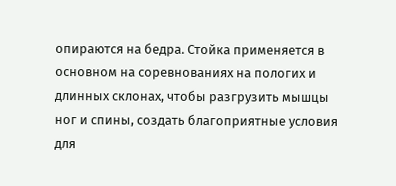опираются на бедра. Стойка применяется в основном на соревнованиях на пологих и длинных склонах, чтобы разгрузить мышцы ног и спины, создать благоприятные условия для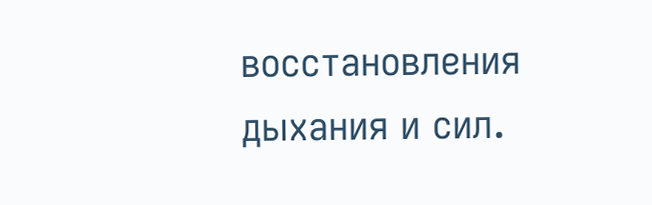восстановления дыхания и сил.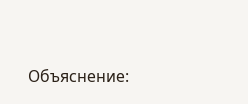Объяснение: